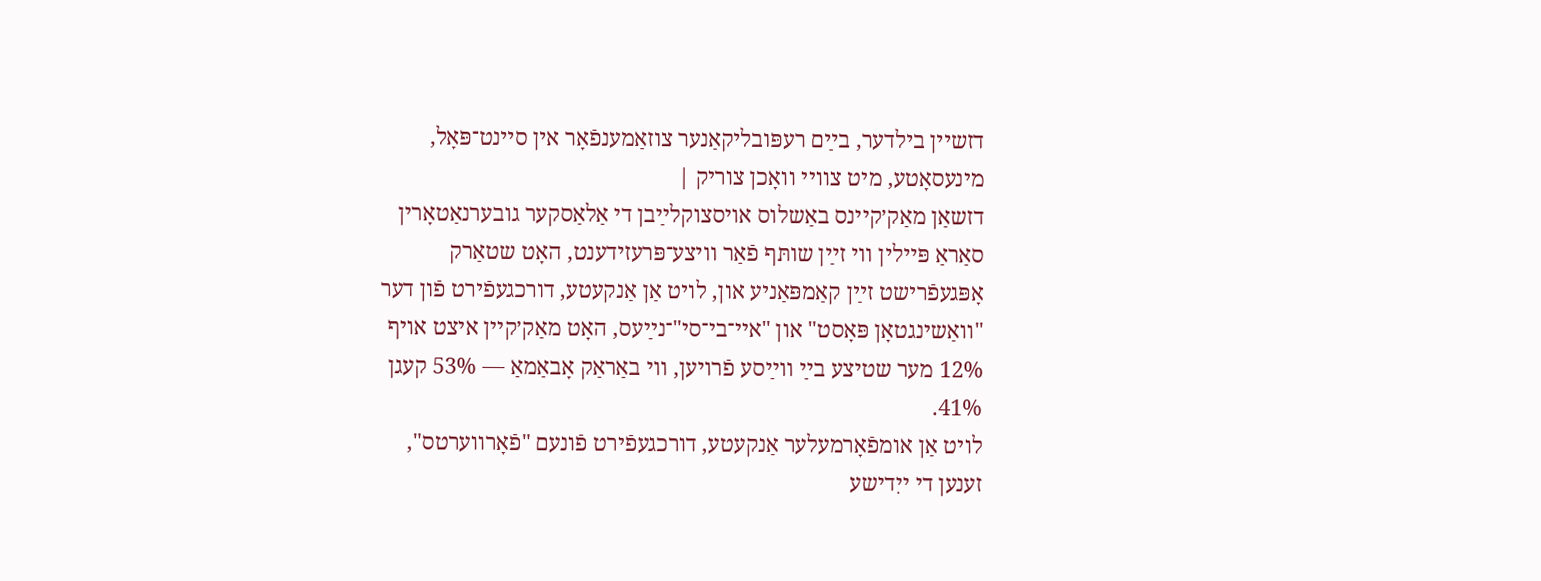דזשיין בילדער, בײַם רעפּובליקאַנער צוזאַמענפֿאָר אין סיינט־פּאָל, מינעסאָטע, מיט צוויי וואָכן צוריק |
דזשאַן מאַק׳קיינס באַשלוס אויסצוקלײַבן די אַלאַסקער גובערנאַטאָרין סאַראַ פּיילין ווי זײַן שותּף פֿאַר וויצע־פּרעזידענט, האָט שטאַרק אָפּגעפֿרישט זײַן קאַמפּאַניע און, לויט אַן אַנקעטע, דורכגעפֿירט פֿון דער "וואַשינגטאָן פּאָסט" און "איי־בי־סי"־נײַעס, האָט מאַק׳קיין איצט אויף 12% מער שטיצע בײַ ווײַסע פֿרויען, ווי באַראַק אָבאַמאַ — 53% קעגן 41%.
לויט אַן אומפֿאָרמעלער אַנקעטע, דורכגעפֿירט פֿונעם "פֿאָרווערטס", זענען די ייִדישע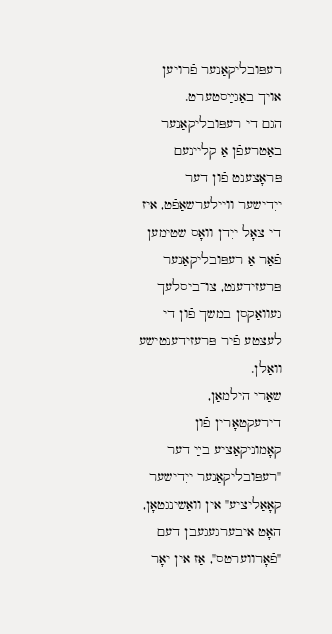רעפּובליקאַנער פֿרויען אויך באַגײַסטערט.
הגם די רעפּובליקאַנער באַטרעפֿן אַ קליינעם פּראָצענט פֿון דער ייִדישער וויילערשאַפֿט, איז די צאָל ייִדן וואָס שטימען פֿאַר אַ רעפּובליקאַנער פּרעזידענט, צו־ביסלעך געוואַקסן במשך פֿון די לעצטע פֿיר פּרעזידענטישע וואַלן.
שאַרי הילמאַן, דירעקטאָרין פֿון קאָמוניקאַציע בײַ דער "רעפּובליקאַנער ייִדישער קאָאַליציע" אין וואַשינגטאָן, האָט איבערגעגעבן דעם "פֿאָרווערטס", אַז אין יאָר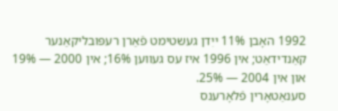1992 האָבן 11% ייִדן געשטימט פֿאַרן רעפּובליקאַנער קאַנדידאַט; אין 1996 איז עס געווען 16%; אין 2000 — 19% און אין 2004 — 25%.
סענאַטאָרין פֿלאָרענס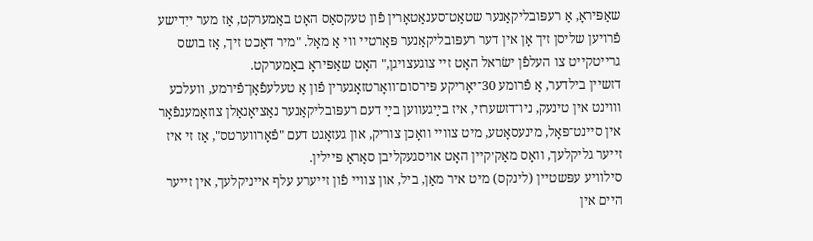שאַפּיראָ, אַ רעפּובליקאַנער שטאַט־סענאַטאָרין פֿון טעקסאַס האָט באַמערקט, אַז מער ייִדישע פֿרויען שליסן זיך אָן אין דער רעפּובליקאַנער פּאַרטיי ווי אַ מאָל. "מיר דאַכט זיך, אַז בושס גרייטקייט צו העלפֿן ישׂראל האָט זיי צוגעצויגן," האָט שאַפּיראָ באַמערקט.
דזשיין בילדער, אַ פֿרומע 30־יאָריקע פּירסום־וואָרטזאָגערין פֿון אַ טעלעפֿאָן־פֿירמע, וועלכע וווינט אין טינעק, ניו־דזשערזי, איז בײַגעווען בײַ דעם רעפּובליקאַנער נאַציאָנאַלן צוזאַמענפֿאָר אין סיינט־פּאָל, מינעסאָטע, מיט צוויי וואָכן צוריק, און געזאָגט דעם "פֿאָרווערטס", אַז זי איז זייער גליקלעך, וואָס מאַק׳קיין האָט אויסגעקליבן סאַראַ פּיילין.
סילוויע עפּשטיין (לינקס) מיט איר מאַן, ביל, און צוויי פֿון זייערע עלף אייניקלעך, אין זייער היים אין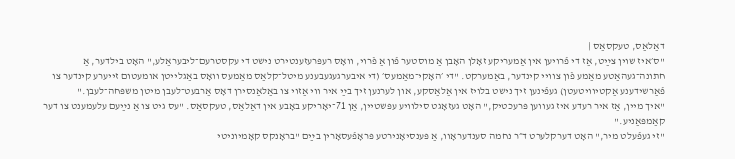דאַלאַס, טעקסאַס |
"ס׳איז שוין צײַט, אַז די פֿרויען אין אַמעריקע זאָלן האָבן אַ מוסטער פֿון אַ פֿרוי, וואָס רעפּרעזענטירט נישט די עקסטרעם־ליבעראַלע," האָט בילדער, אַ חתונה־געהאַטע מאַמע פֿון צוויי קינדער, באַמערקט. "די ׳האָקי־מאַמעס׳ (די איבערגעגעבענע מיטל־קלאַס מאַמעס וואָס באַגלייטן אומעטום זייערע קינדער צו פֿאַרשידענע אַקטיוויטעטן) געפֿינען זיך נישט בלויז אין אַלאַסקע, און לערנען זיך בײַ איר ווי אַזוי צו באַלאַנסירן דאָס אַרבעט־לעבן מיטן משפּחה־לעבן."
"איך מיין, אַז איר רעדע איז געווען פּרעכטיק," האָט געזאָגט סילוויע עפּשטיין, אַן 71־יאָריקע באָבע אין דאַלאַס, טעקסאַס. "עס גיט צו אַ נײַעם עלעמענט צו דער קאַמפּאַניע."
"זי געפֿעלט מיר," האָט דערקלערט ד״ר נחמה סענדעראָוו, אַ פּענסיאָנירטע פּראָפֿעסאָרין בײַם "בראָנקס קאָמיוניטי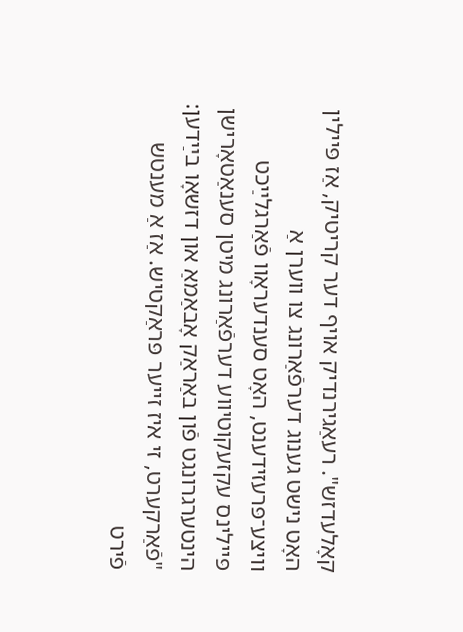קאָלעדזש". רעאַגירנדיק אויף דער קריטיק, אַז פּיילין האָט נישט גענוג דערפֿאַרונג צו ווערן אַ וויצע־פּרעזידענט, האָט סענדעראָוו פֿאַרגלײַכט פּיילינס עקזעקוטיווע דערפֿאַרונג מיטן סענאַטאָרישן הינטערגרונגט פֿון באַראַק אָבאַמאַ און דזשאָו בײַדען: "פֿאַרקערט, זי איז זייער פּראַקטיש. אַז אַ מענטש פֿירט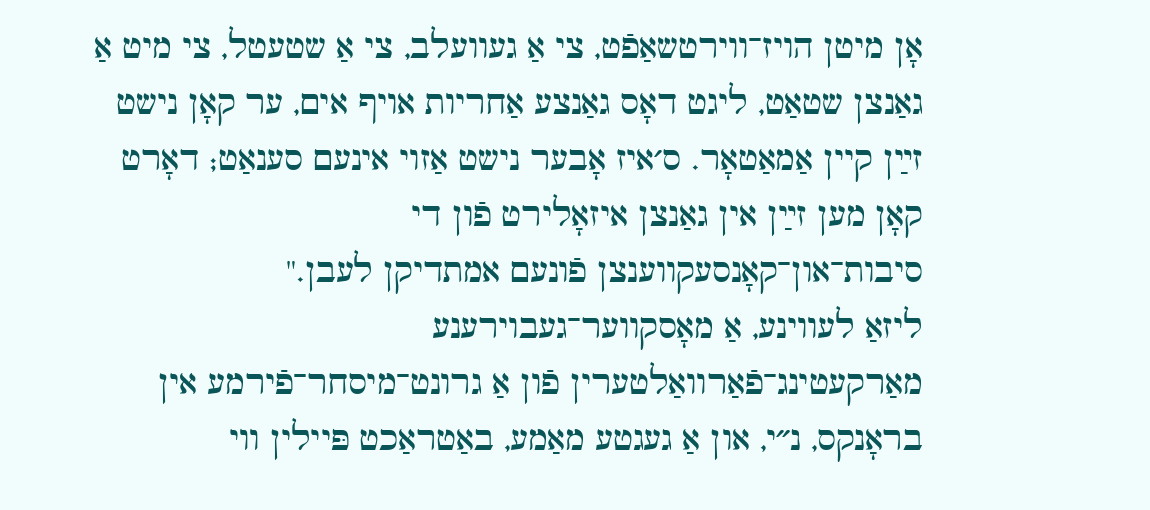אָן מיטן הויז־ווירטשאַפֿט, צי אַ געוועלב, צי אַ שטעטל, צי מיט אַ גאַנצן שטאַט, ליגט דאָס גאַנצע אַחריות אויף אים, ער קאָן נישט זײַן קיין אַמאַטאָר. ס׳איז אָבער נישט אַזוי אינעם סענאַט; דאָרט קאָן מען זײַן אין גאַנצן איזאָלירט פֿון די סיבות־און־קאָנסעקווענצן פֿונעם אמתדיקן לעבן."
ליזאַ לעווינע, אַ מאָסקווער־געבוירענע מאַרקעטינג־פֿאַרוואַלטערין פֿון אַ גרונט־מיסחר־פֿירמע אין בראָנקס, נ״י, און אַ געגטע מאַמע, באַטראַכט פּיילין ווי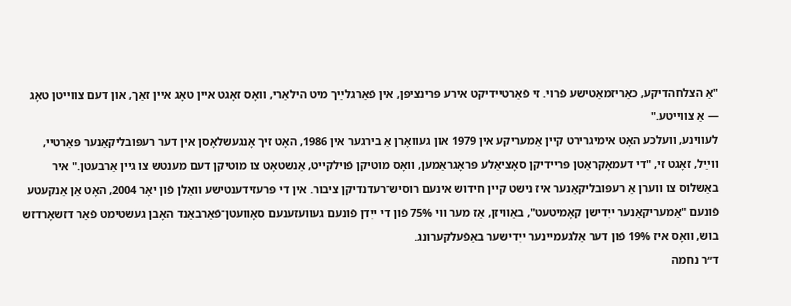"אַ הצלחהדיקע, כאַריזמאַטישע פֿרוי. זי פֿאַרטיידיקט אירע פּרינציפּן, אין פֿאַרגלײַך מיט הילאַרי, וואָס זאָגט איין טאָג איין זאַך, און דעם צווייטן טאָג — אַ צווייטע."
לעווינע, וועלכע האָט אימיגרירט קיין אַמעריקע אין 1979 און געוואָרן אַ בירגער אין 1986, האָט זיך אָנגעשלאָסן אין דער רעפּובליקאַנער פּאַרטיי, ווײַל, זאָגט זי, "די דעמאָקראַטן פּריידיקן סאָציאַלע פּראָגראַמען, וואָס מוטיקן פֿוילקייט, אַנשטאָט צו מוטיקן דעם מענטש צו גיין אַרבעטן." איר באַשלוס צו ווערן אַ רעפּובליקאַנער איז נישט קיין חידוש אינעם רוסיש־רעדנדיקן ציבור. אין די פּרעזידענטישע וואַלן פֿון יאָר 2004, האָט אַן אַנקעטע פֿונעם "אַמעריקאַנער ייִדישן קאָמיטעט", באַוויזן, אַז מער ווי 75% פֿון די ייִדן פֿונעם געוועזענעם סאָוועטן־פֿאַרבאַנד האָבן געשטימט פֿאַר דזשאָרדזש בוש, וואָס איז 19% פֿון דער אַלגעמיינער ייִדישער באַפֿעלקערונג.
ד״ר נחמה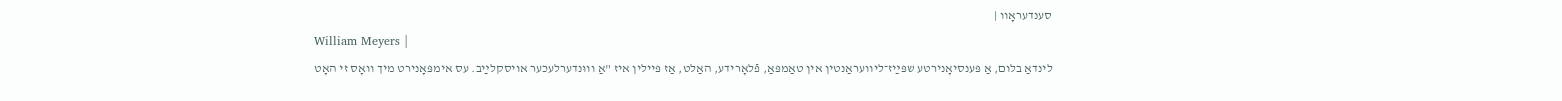סענדעראָוו |
William Meyers |
לינדאַ בלום, אַ פּענסיאָנירטע שפּײַז־ליוועראַנטין אין טאַמפּאַ, פֿלאָרידע, האַלט, אַז פּיילין איז "אַ וווּנדערלעכער אויסקלײַב. עס אימפּאָנירט מיך וואָס זי האָט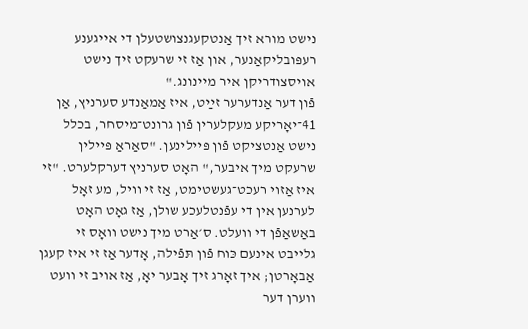נישט מורא זיך אַנטקעגנצושטעלן די אייגענע רעפּובליקאַנער, און אַז זי שרעקט זיך נישט אויסצודריקן איר מיינונג."
פֿון דער אַנדערער זײַט, איז אַמאַנדע סערניץ, אַן 41־יאָריקע מעקלערין פֿון גרונט־מיסחר, בכלל נישט אַנטציקט פֿון פּיילינען. "סאַראַ פּיילין שרעקט מיך איבער," האָט סערניץ דערקלערט. "זי איז אַזוי רעכט־געשטימט, אַז זי וויל, מע זאָל לערנען אין די עפֿנטלעכע שולן, אַז גאָט האָט באַשאַפֿן די וועלט. ס׳אַרט מיך נישט וואָס זי גלייבט אינעם כּוח פֿון תּפֿילה, אָדער אַז זי איז קעגן אַבאָרטן; איך זאָרג זיך אָבער יאָ, אַז אויב זי וועט ווערן דער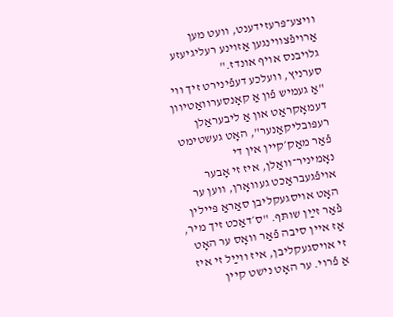וויצע־פּרעזידענט, וועט מען אַרויפֿצווינגען אַזוינע רעליגיעזע גלויבנס אויף אונדז."
סערניץ, וועלכע דעפֿינירט זיך ווי "אַ געמיש פֿון אַ קאָנסערוואַטיוון דעמאָקראַט און אַ ליבעראַלן רעפּובליקאַנער", האָט געשטימט פֿאַר מאַק׳קיין אין די נאָמיניר־וואַלן, איז זי אָבער אויפֿגעבראַכט געוואָרן, ווען ער האָט אויסגעקליבן סאַראַ פּיילין פֿאַר זײַן שותּף. "ס׳דאַכט זיך מיר, אַז איין סיבה פֿאַר וואָס ער האָט זי אויסגעקליבן, איז ווײַל זי איז אַ פֿרוי. ער האָט נישט קיין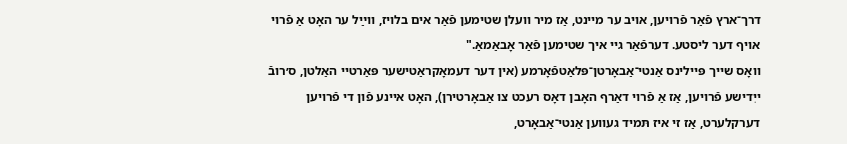דרך־ארץ פֿאַר פֿרויען, אויב ער מיינט, אַז מיר וועלן שטימען פֿאַר אים בלויז, ווײַל ער האָט אַ פֿרוי אויף דער ליסטע. דערפֿאַר גיי איך שטימען פֿאַר אָבאַמאַ."
וואָס שייך פּיילינס אַנטי־אַבאָרטן־פּלאַטפֿאָרמע (אין דער דעמאָקראַטישער פּאַרטיי האַלטן, ס׳רובֿ ייִדישע פֿרויען, אַז אַ פֿרוי דאַרף האָבן דאָס רעכט צו אַבאָרטירן), האָט איינע פֿון די פֿרויען דערקלערט, אַז זי איז תּמיד געווען אַנטי־אַבאָרט,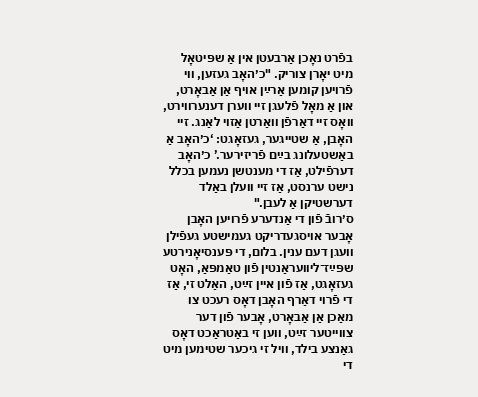בפֿרט נאָכן אַרבעטן אין אַ שפּיטאָל מיט יאָרן צוריק. "כ׳האָב געזען, ווי פֿרויען קומען אַרײַן אויף אַן אַבאָרט, און אַ מאָל פֿלעגן זיי ווערן דענערווירט, וואָס זיי דאַרפֿן וואַרטן אַזוי לאַנג. זיי האָבן, אַ שטייגער, געזאָגט: ‘כ׳האָב אַ באַשטעלונג בײַם פֿריזירער.’ כ׳האָב דערפֿילט, אַז די מענטשן נעמען בכלל נישט ערנסט, אַז זיי וועלן באַלד דערשטיקן אַ לעבן."
ס׳רובֿ פֿון די אַנדערע פֿרויען האָבן אָבער אויסגעדריקט געמישטע געפֿילן וועגן דעם ענין. בלום, די פּענסיאָנירטע שפּײַז־ליוועראַנטין פֿון טאַמפּאַ, האָט געזאָגט, אַז פֿון איין זײַט, האַלט זי, אַז די פֿרוי דאַרף האָבן דאָס רעכט צו מאַכן אַן אַבאָרט, אָבער פֿון דער צווייטער זײַט, ווען זי באַטראַכט דאָס גאַנצע בילד, וויל זי גיכער שטימען מיט די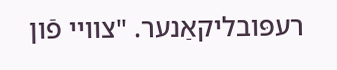רעפּובליקאַנער. "צוויי פֿון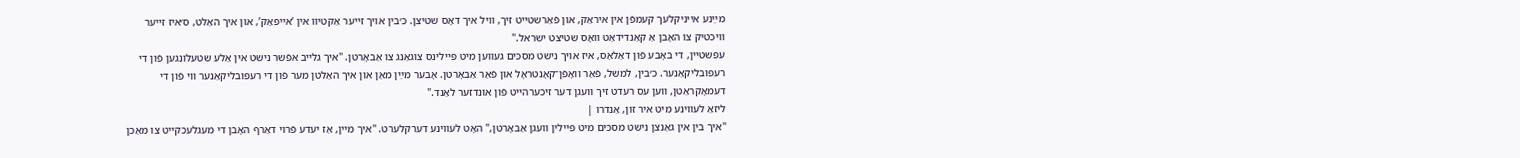מײַנע אייניקלעך קעמפֿן אין איראַק, און פֿאַרשטייט זיך, וויל איך דאָס שטיצן. כ׳בין אויך זייער אַקטיוו אין ‘אייפּאַק’, און איך האַלט, ס׳איז זייער וויכטיק צו האָבן אַ קאַנדידאַט וואָס שטיצט ישׂראל."
עפּשטיין, די באָבע פֿון דאַלאַס, איז אויך נישט מסכּים געווען מיט פּיילינס צוגאַנג צו אַבאָרטן. "איך גלייב אפֿשר נישט אין אַלע שטעלונגען פֿון די רעפּובליקאַנער. כ׳בין, למשל, פֿאַר וואָפֿן־קאָנטראָל און פֿאַר אַבאָרטן. אָבער מײַן מאַן און איך האַלטן מער פֿון די רעפּובליקאַנער ווי פֿון די דעמאָקראַטן, ווען עס רעדט זיך וועגן דער זיכערהייט פֿון אונדזער לאַנד."
ליזאַ לעווינע מיט איר זון, אַנדרו |
"איך בין אין גאַנצן נישט מסכּים מיט פּיילין וועגן אַבאָרטן," האָט לעווינע דערקלערט. "איך מיין, אַז יעדע פֿרוי דאַרף האָבן די מעגלעכקייט צו מאַכן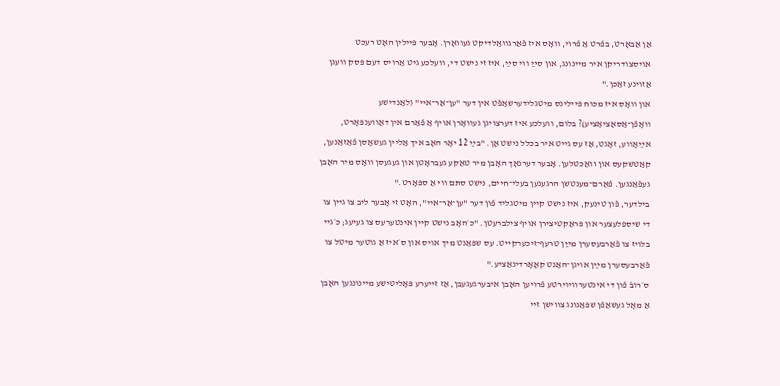אַן אַבאָרט, בפֿרט אַ פֿרוי, וואָס איז פֿאַרגוואַלדיקט געוואָרן. אָבער פּיילין האָט רעכט אויסצודריקן איר מיינונג, און סײַ ווי סײַ, איז זי נישט די, וועלכע גיט אַרויס דעם פּסק וועגן אַזוינע זאַכן."
און וואָס איז מכּוח פּיילינס מיטגלידערשאַפֿט אין דער "ען־אַר־איי" (לאַנדישע וואָפֿן־אַסאָציאַציע)? בלום, וועלכע איז דערצויגן געוואָרן אויף אַ פֿאַרם אין דאַווענפּאָרט, אײַאָווע, זאָגט, אַז עס גייט איר בכלל נישט אָן. "בײַ 12 יאָר האָב איך אַליין געשאָסן פֿאַזאַנען, קאַטשקעס און וואַכטלען. אָבער דערנאָך האָבן מיר טאַקע געבראָטן און געגעסן וואָס מיר האָבן געפֿאַנגען. פֿאַרם־מענטשן הרגענען בעלי־חיים, נישט סתּם ווי אַ ספּאָרט."
בילדער, פֿון טינעק, איז נישט קיין מיטגליד פֿון דער "ען־אַר־איי", האָט זי אָבער ליב צו גיין צו די שיספּלעצער און פּראַקטיצירן אויף צילברעטן. "כ׳האָב נישט קיין אינטערעס צו געיעג; כ׳גיי בלויז צו פֿאַרבעסערן מײַן טרעף־זיכערקייט. עס שפּאַנט מיך אויס און ס׳איז אַ גוטער מיטל צו פֿאַרבעסערן מײַן אויגן־האַנט קאָאָרדינאַציע."
ס׳רובֿ פֿון די אינטערוויויִרטע פֿרויען האָבן איבערגעגעבן, אַז זייערע פּאָליטישע מיינונגען האָבן אַ מאָל געשאַפֿן שפּאַנונג צווישן זיי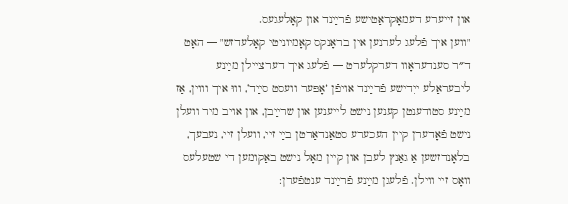און זייערע דעמאָקראַטישע פֿרײַנד און קאָלעגעס.
"ווען איך פֿלעג לערנען אין בראָנקס קאָמיוניטי קאָלעדזש" — האָט ד״ר סענדעראָוו דערקלערט — פֿלעג איך דערציילן מײַנע ליבעראַלע ייִדישע פֿרײַנד אויפֿן ‘אָפּער וועסט סײַד’, וווּ איך וווין, אַז מײַנע סטודענטן קענען נישט לייענען און שרײַבן, און אויב מיר וועלן נישט פֿאָדערן קיין העכערע סטאַנדאַרטן בײַ זיי, וועלן זיי, נעבעך, בלאָנדזשען אַ גאַנץ לעבן און קיין מאָל נישט באַקומען די שטעלעס וואָס זיי ווילן. פֿלעגן מײַנע פֿרײַנד ענטפֿערן: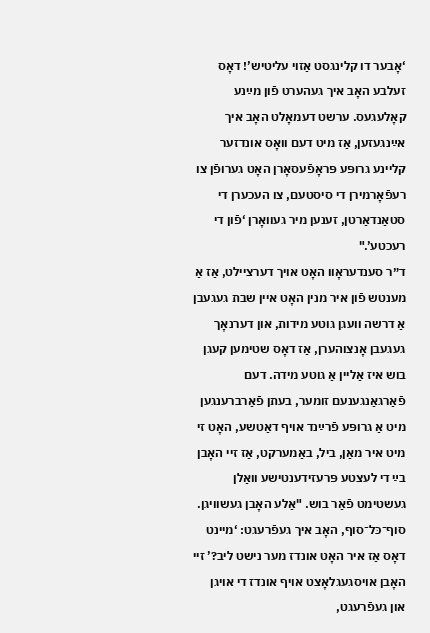‘אָבער דו קלינגסט אַזוי עליטיש’! דאָס זעלבע האָב איך געהערט פֿון מײַנע קאָלעגעס. ערשט דעמאָלט האָב איך אײַנגעזען, אַז מיט דעם וואָס אונדזער קליינע גרופּע פּראָפֿעסאָרן האָט גערופֿן צו רעפֿאָרמירן די סיסטעם, צו העכערן די סטאַנדאַרטן, זענען מיר געוואָרן ‘פֿון די רעכטע’."
ד״ר סענדעראָוו האָט אויך דערציילט, אַז אַ מענטש פֿון איר מנין האָט איין שבת געגעבן אַ דרשה וועגן גוטע מידות, און דערנאָך געגעבן אָנצוהערן, אַז דאָס שטימען קעגן בוש איז אַליין אַ גוטע מידה. דעם פֿאַרגאַנגענעם זומער, בעתן פֿאַרברענגען מיט אַ גרופּע פֿרײַנד אויף דאַטשע, האָט זי מיט איר מאַן, ביל, באַמערקט, אַז זיי האָבן בײַ די לעצטע פּרעזידענטישע וואַלן געשטימט פֿאַר בוש. "אַלע האָבן געשוויגן. סוף־כּל־סוף, האָב איך געפֿרעגט: ‘מיינט דאָס אַז איר האָט אונדז מער נישט ליב?’ זיי האָבן אויסגעגלאָצט אויף אונדז די אויגן און געפֿרעגט,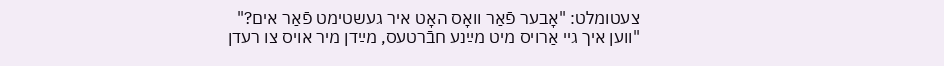צעטומלט: "אָבער פֿאַר וואָס האָט איר געשטימט פֿאַר אים?"
"ווען איך גיי אַרויס מיט מײַנע חבֿרטעס, מײַדן מיר אויס צו רעדן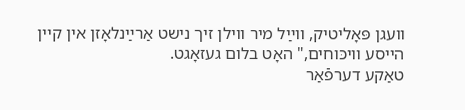וועגן פּאָליטיק, ווײַל מיר ווילן זיך נישט אַרײַנלאָזן אין קיין הייסע וויכּוחים," האָט בלום געזאָגט.
טאַקע דערפֿאַר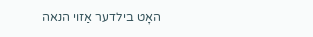האָט בילדער אַזוי הנאה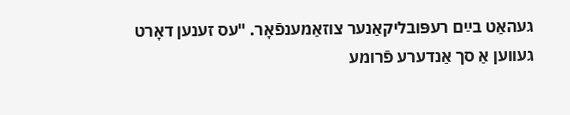געהאַט בײַם רעפּובליקאַנער צוזאַמענפֿאָר. "עס זענען דאָרט געווען אַ סך אַנדערע פֿרומע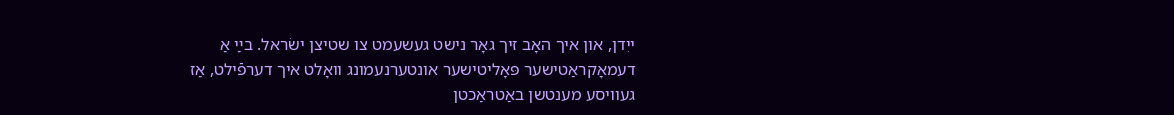ייִדן, און איך האָב זיך גאָר נישט געשעמט צו שטיצן ישׂראל. בײַ אַ דעמאָקראַטישער פּאָליטישער אונטערנעמונג וואָלט איך דערפֿילט, אַז געוויסע מענטשן באַטראַכטן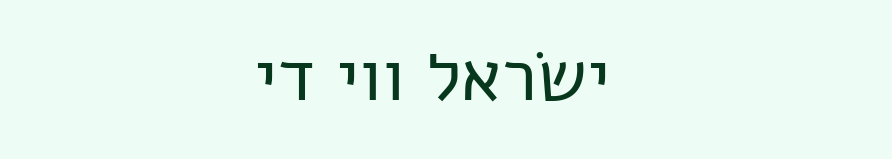ישׂראל ווי די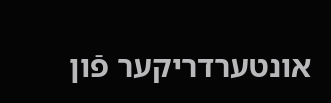אונטערדריקער פֿון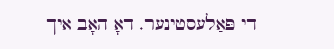די פּאַלעסטינער. דאָ האָב איך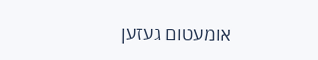אומעטום געזען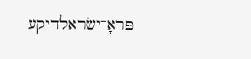פּראָ־ישׂראלדיקע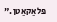פּלאַקאַטן."